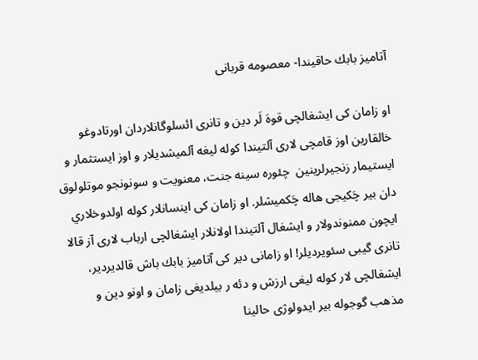آتاميز بابك حاقيندا- معصومه قربانی

او زامان كى ايشغالچى قوهَ لَر دين و تانرى ائسلوگانلاردان اورتادوغو خالقارين اوز قامچى لارى آلتيندا كوله ليغه آلميشديلار و اوز ايستثمار و ايستيمار زنجيرلرينين  چئوره سينه جنت، معنويت و سونونجو موتلولوق دان بير چَكيجى هاله چَكميشلر. او زامان كى اينسانلار كوله اولدوخلاري ايچون ممنوندولار و ايشغال آلتيندا اولانلار ايشغالچى ارباب لارى آز قالا تانرى گيبى سئويرديلر! او زامانى دير كى آتاميز بابك باش قالديردير، ايشغالچى لار كوله ليغى ارزش و دئه ر بيلديغى زامان و اونو دين و مذهب گوجوله بير ايدولوژى حالينا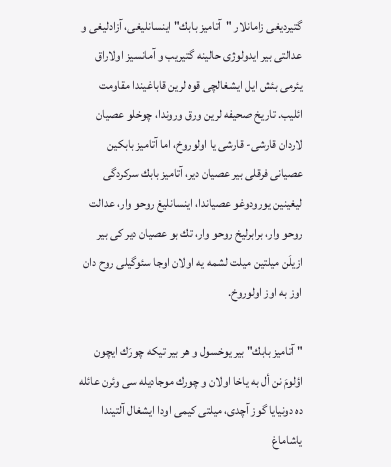گتيرديغى زامانلار "آتاميز بابك" اينسانليغى، آزادليغى و عدالتى بير ايدولوژى حالينه گتيريب و آمانسيز اولاراق يئرمى بئش ايل ايشغالچى قوه لرين قاباغيندا مقاومت ائليب. تاريخ صحيفه لرين ورق وروندا، چوخلو عصيان لاردان قارشى- قارشى يا اولوروخ، اما آتاميز بابكين عصيانى فرقلى بير عصيان دير، آتاميز بابك سركردگى ليغينين يورودوغو عصياندا، اينسانليغ روحو وار، عدالت روحو وار، برابرليخ روحو وار، تك بو عصيان دير كى بير ازيلَن ميلتين ميلت لشمه يه اولان اوجا سئوگيلى روح دان اوز به اوز اولوروخ.

" آتاميز بابك" بير يوخسول و هر بير تيكه چورَك ايچون  اؤلومَ نن أل به ياخا اولان و چورك موجاديله سى وئرن عائله ده دونيايا گوز آچدى، ميلتى كيمى اودا ايشغال آلتيندا ياشاماغ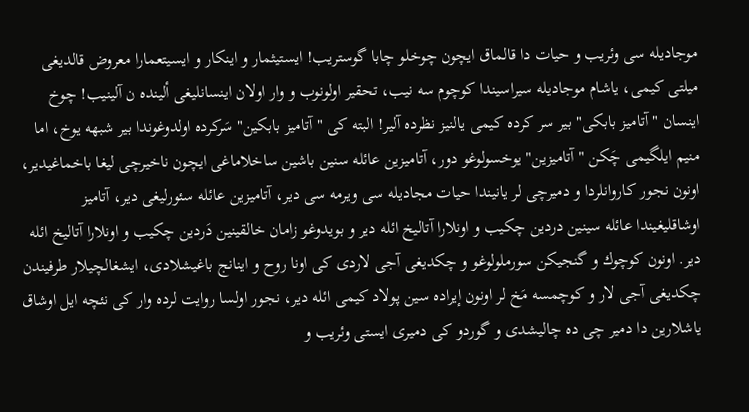موجاديله سى وئريب و حيات دا قالماق ايچون چوخلو چابا گوستريب! ايستيثمار و اينكار و ايسيتعمارا معروض قالديغى ميلتى كيمى، ياشام موجاديله سيراسيندا كوچوم سه نيب، تحقير اولونوب و وار اولان اينسانليغى ألينده ن آلينيب! چوخ اينسان " آتاميز بابكى" بير سر كرده كيمى يالنيز نظرده آلير! البته كى " آتاميز بابكين" سَركرده اولدوغوندا بير شبهه يوخ، اما منيم ايلگيمى چَكن " آتاميزين" يوخسولوغو دور، آتاميزين عائله سنين باشين ساخلاماغى ايچون ناخيرچى ليغا باخماغيدير، اونون نجور كاروانلردا و دميرچى لر يانيندا حيات مجاديله سى ويرمه سى دير، آتاميزين عائله سئورليغى دير، آتاميز اوشاقليغيندا عائله سينين دردين چكيب و اونلارا آتاليخ ائله دير و بويدوغو زامان خالقينين دَردين چكيب و اونلارا آتاليخ ائله دير. اونون كوچوك و گنجيكن سورملولوغو و چكديغى آجى لاردى كى اونا روح و اينانج باغيشلادى، ايشغالچيلار طرفيندن چكديغى آجى لار و كوچمسه مَخ لر اونون إيراده سين پولاد كيمى ائله دير، نجور اولسا روايت لرده وار كى نئچه ايل اوشاق ياشلارين دا دمير چى ده چاليشدى و گوردو كى دميرى ايستى وئريب و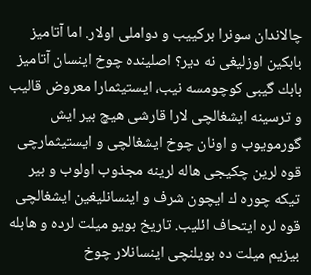چالاندان سونرا بركييب و دواملى اولار. اما آتاميز بابكين اوزليغى نه دير؟ اصلينده چوخ اينسان آتاميز بابك گيبى كوچومسه نيب، ايستيثمارا معروض قاليب و ترسينه ايشغالچى لارا قارشى هيچ بير ايش گورمويوب و اونان چوخ ايشغالچى و ايستيثمارچى قوه لرين چكيجى هاله لرينه مجذوب اولوب و بير تيكه چوره ك ايچون شرف و اينسانليغين ايشغالچى قوه لره ايتحاف ائليب. تاريخ بويو ميلت لرده و هابله بيزيم ميلت ده بويلنچى اينسانلار چوخ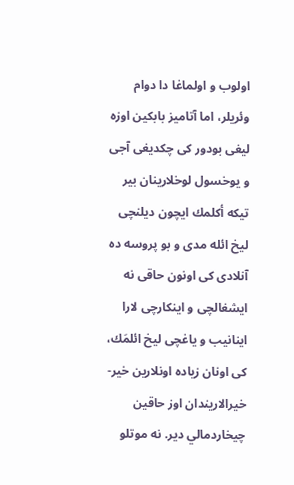اولوب و اولماغا دا دوام وئريلر، اما آتاميز بابكين اوزه ليغى بودور كى چكديغى آجى و يوخسول لوخلارينان بير تيكه أكلمك ايچون ديلنچى ليخ ائله مدى و بو پروسه ده آنلادى كى اونون حاقى نه ايشغالچى و اينكارچى لارا اينانيب و ياغچى ليخ ائلمَك، كى اونان زياده اونلارين خير- خيرالاريندان اوز حاقين چيخاردمالي دير. نه موتلو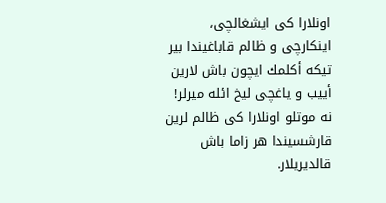اونلارا كى ايشغالچى، اينكارچى و ظالم قاباغيندا بير تيكه أكلمك ايچون باش لارين أييب و ياغچى ليخ ائله ميرلر! نه موتلو اونلارا كى ظالم لرين قارشسيندا هر زاما باش قالديريلار.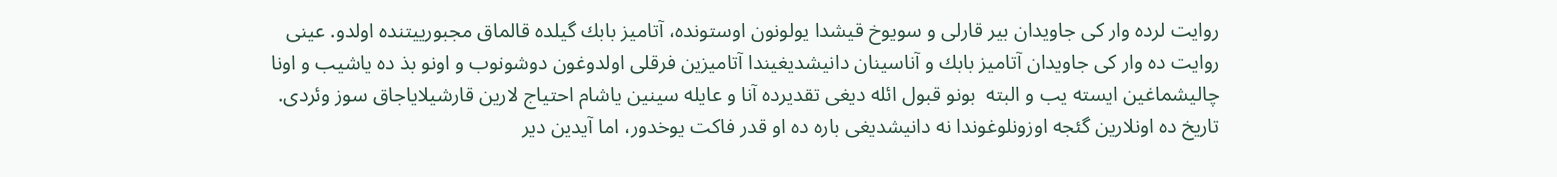روايت لرده وار كى جاويدان بير قارلى و سويوخ قيشدا يولونون اوستونده، آتاميز بابك گيلده قالماق مجبورييتنده اولدو. عينى روايت ده وار كى جاويدان آتاميز بابك و آناسينان دانيشديغيندا آتاميزين فرقلى اولدوغون دوشونوب و اونو بذ ده ياشيب و اونا چاليشماغين ايسته يب و البته  بونو قبول ائله ديغى تقديرده آنا و عايله سينين ياشام احتياج لارين قارشيلاياجاق سوز وئردى. تاريخ ده اونلارين گئجه اوزونلوغوندا نه دانيشديغى باره ده او قدر فاكت يوخدور، اما آيدين دير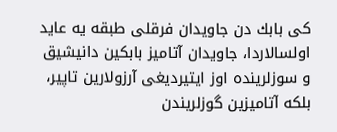كى بابك دن جاويدان فرقلى طبقه يه عايد اولسالاردا، جاويدان آتاميز بابكين دانيشيق و سوزلرينده اوز ايتيرديغى آرزولارين تاپير، بلكه آتاميزين گوزلريندن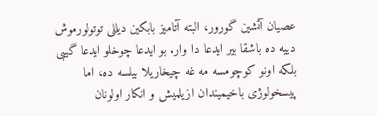عصيان آتشين گورور، البته آتاميز بابكين ديللى توتولورموش دييه ده باشقا بير ايدعا دا وار. بو ايدعا چوخلو ايدعا گيبى بلكه اونو كوچومسه مه غه چيخاريلا بيلسه ده، اما پيسخولوژى باخيميندان ازيلميش و انكار اولونان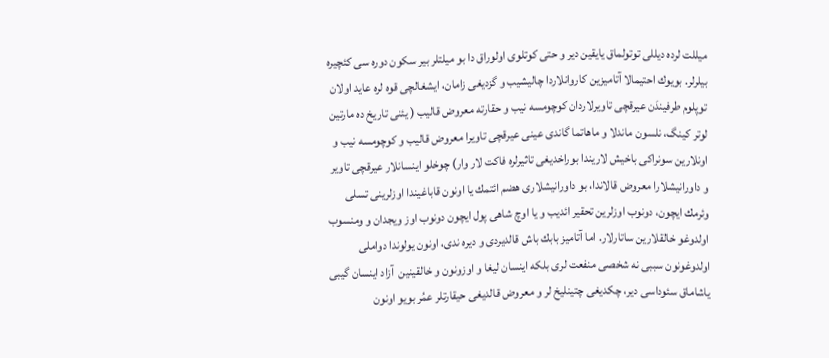ميللت لرده ديللى توتولماق يايقين دير و حتى كوتلوى اولوراق دا بو ميلتلر بير سكون دوره سى كئچيره بيلرلر. بويوك احتيمالا آتاميزين كاروانلاردا چاليشيب و گزديغى زامان، ايشغالچى قوه لره عايد اولان توپلوم طرفيندَن عيرقچى تاويرلاردان كوچومسه نيب و حقارته معروض قاليب ( يئنى تاريخ ده مارتين لوتر كينگ، نلسون ماندلا و ماهاتما گاندى عينى عيرقچى تاويرا معروض قاليب و كوچومسه نيب و اونلارين سونراكى باخيش لاريندا بوراخديغى تاثيرلره فاكت لار وار) چوخلو اينسانلار عيرقچى تاوير و داورانيشلارا معروض قالاندا، بو داورانيشلارى هضم ائتمك يا اونون قاباغيندا اوزلرينى تسلى وئرمك ايچون، دونوب اوزلرين تحقير ائديب و يا اوچ شاهى پول ايچون دونوب اوز ويجدان و ومنسوب اولدوغو خالقلارين ساتارلار. اما آتاميز بابك باش قالديردى و ديره ندى، اونون يولوندا دواملى اولدوغونون سببى نه شخصى منفعت لرى بلكه اينسان ليغا و اوزونون و خالقينين  آزاد اينسان گيبى ياشاماق سئوداسى دير، چكديغى چتينليخ لر و معروض قالديغى حيقارتلر عمُر بويو اونون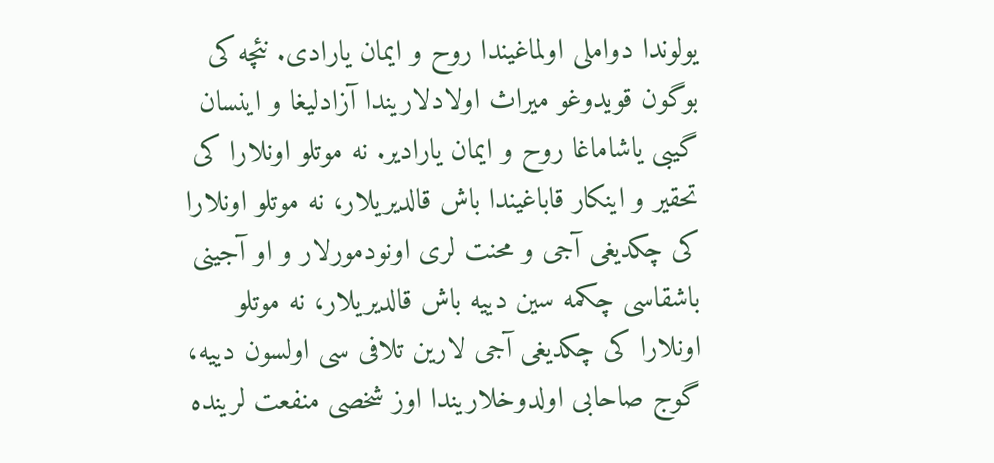يولوندا دواملى اولماغيندا روح و ايمان يارادى. نئچه كى بوگون قويدوغو ميراث اولادلاريندا آزادليغا و اينسان گيبى ياشاماغا روح و ايمان يارادير. نه موتلو اونلارا كى  تحقير و اينكار قاباغيندا باش قالديريلار، نه موتلو اونلارا كى چكديغى آجى و محنت لرى اونودمورلار و او آجينى باشقاسى چكمه سين دييه باش قالديريلار، نه موتلو اونلارا كى چكديغى آجى لارين تلافى سى اولسون دييه، گوج صاحابى اولدوخلاريندا اوز شخصى منفعت لرينده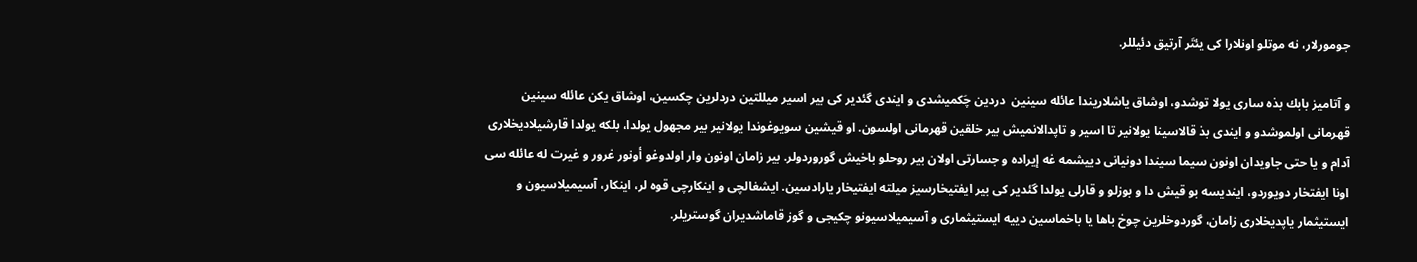جومورلار، نه موتلو اونلارا كى يئتَر آرتيق دئيللر.

و آتاميز بابك بذه سارى يولا توشدو، اوشاق ياشلاريندا عائله سينين  دردين چَكميشدى و ايندى گئدير كى بير اسير ميللتين دردلرين چكسين، اوشاق يكن عائله سينين قهرمانى اولموشدو و ايندى بذ قالاسينا يولانير تا اسير و تاپدالانميش بير خلقين قهرمانى اولسون. او قيشين سويوغوندا يولانير بير مجهول يولدا، بلكه يولدا قارشيلاديخلارى آدام و يا حتى جاويدان اونون سيما سيندا دونيانى دييشمه غه إيراده و جسارتى اولان بير روحلو باخيش گوروردولر. بير زامان اونون وار اولدوغو أونور غرور و غيرت له عائله سى اونا ايفتخار دويوردو، اينديسه بو قيش دا و بوزلو و قارلى يولدا گئدير كى بير ايفتيخارسيز ميلته ايفتيخار يارادسين. ايشغالچى و اينكارچى قوه لر، اينكار، آسيميلاسيون و ايستيثمار ياپديخلارى زامان، گوردوخلرين چوخ باها يا باخماسين دييه ايستيثمارى و آسيميلاسيونو چكيجى و گوز قاماشديران گوستريلر.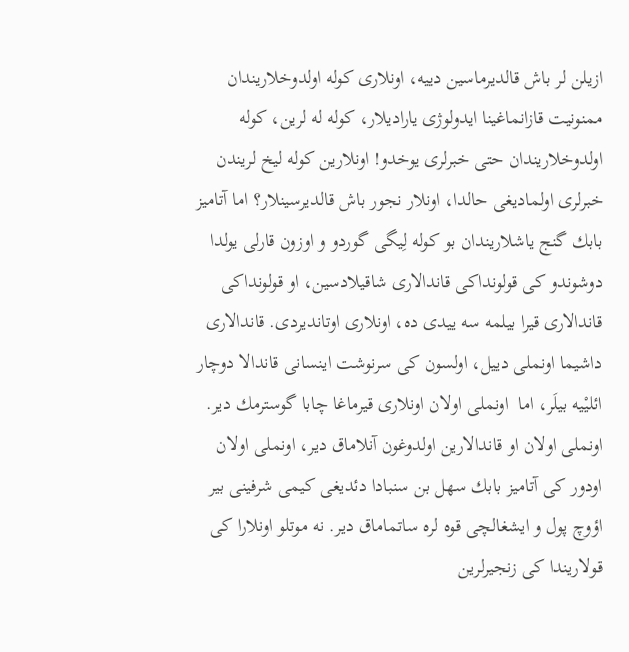ازيلن لر باش قالديرماسين دييه، اونلارى كوله اولدوخلاريندان ممنونيت قازانماغينا ايدولوژى ياراديلار، كوله له لرين، كوله اولدوخلاريندان حتى خبرلرى يوخدو! اونلارين كوله ليخ لريندن خبرلرى اولماديغى حالدا، اونلار نجور باش قالديرسينلار؟ اما آتاميز بابك گنج ياشلاريندان بو كوله لِيگى گوردو و اوزون قارلى يولدا دوشوندو كى قولونداكى قاندالارى شاقيلادسين، او قولونداكى قاندالارى قيرا بيلمه سه ييدى ده، اونلارى اوتانديردى. قاندالارى داشيما اونملى دييل، اولسون كى سرنوشت اينسانى قاندالا دوچار ائليْيه بيلَر، اما  اونملى اولان اونلارى قيرماغا چابا گوسترمك دير. اونملى اولان او قاندالارين اولدوغون آنلاماق دير، اونملى اولان اودور كى آتاميز بابك سهل بن سنبادا دئديغى كيمى شرفينى بير اؤوچ پول و ايشغالچى قوه لره ساتماماق دير. نه موتلو اونلارا كى قولاريندا كى زنجيرلرين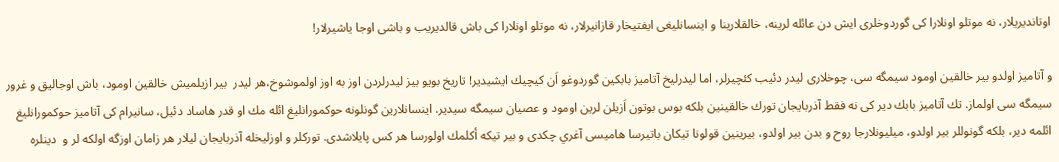اوتانديريلار، نه موتلو اونلارا كى گوردوخلرى ايش دن عائله لرينه، خالقلارينا و اينسانليغى ايفتيخار قازانيرلار، نه موتلو اونلارا كى باش قالديريب و باشى اوجا ياشيرلار!

و آتاميز اولدو بير خالقين اومود سيمگه سى، چوخلارى ليدر دئيب كئچيرلر، اما ليدرليخ آتاميز بابكين گوردوغو اَن كيچيك ايشيدير! تاريخ بويو بيز ليدرلردن اوز به اوز اولموشوخ،هر ليدر  بير ازيلميش خالقين اومود، باش اوجاليق و غرور سيمگه سى اولماز. تك آتاميز بابك دير كى نه فقط آذربايجان تورك خالقينين بلكه بوس بوتون اَزيلن لرين اومود و عصيان سيمگه سيدير. اينسانلارين گونلونه حوكمورانليغ ائله مك او قدر هاساد دئيل، سانيرام كى آتاميز حوكمورانليغ ائلمه دير، بلكه گونوللر بير اولدو، ميليونلارجا روح و بدن بير اولدو، بيرينين قولونا تيكان باتيرسا هاميسى آغري چكدى و بير تيكه أكلمك اولورسا هر كس پايلاشدى. توركلر و اوزليخله آذربايجان ليلار هر زامان اوزگه اولكه لر و  دينلره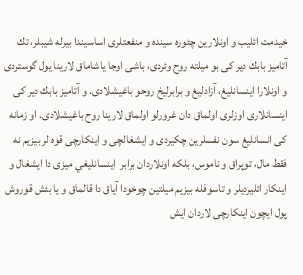خيدمت ائليب و اونلارين چئوره سينده و منفعتلرى اساسيندا بيرله شيبلر، تك آتاميز بابك دير كى بو ميلته روح وئردى، باشى اوجا ياشاماق لارينا يول گوستردى و اونلارا اينسانليغ، آزادليغ و برابرليخ روحو باغيشلادى. و آتاميز بابك دير كى اينسانلارى اوزلرى اولماق دان غرورلو اولماق لارينا روح باغيشلادى. او زمانه كى انسانليغ سون نفسلرين چكيردى و ايشغالچى و اينكارچى قوه لر بيزيم نه فقط مال، توپراق و ناموس، بلكه اونلاردان برابر  اينسانليغي ميزى دا ايشغال و اينكار ائليرديلر و تاسوفله بيزيم ميلتين چوخودا آياق دا قالماق و يا بئش قوروش پول ايچون اينكارچى لاردان ايش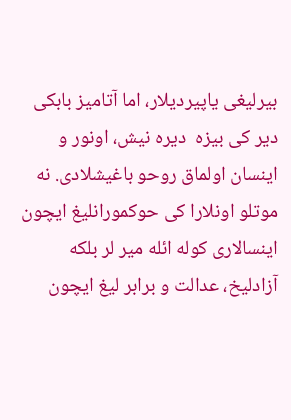بيرليغى ياپيرديلار، اما آتاميز بابكى دير كى بيزه  ديره نيش، اونور و اينسان اولماق روحو باغيشلادى. نه موتلو اونلارا كى حوكمورانليغ ايچون اينسالارى كوله ائله مير لر بلكه آزادليخ، عدالت و برابر ليغ ايچون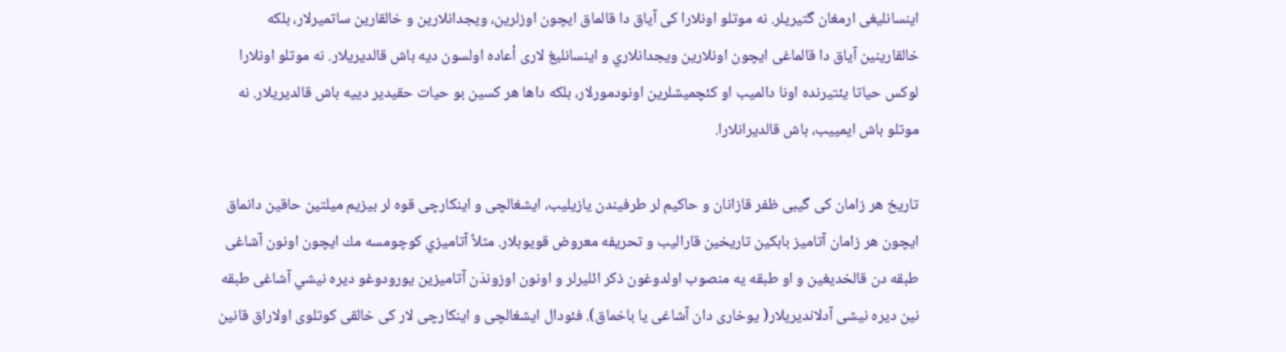اينسانليغى ارمغان گتيريلر. نه موتلو اونلارا كى آياق دا قالماق ايچون اوزلرين، ويجدانلارين و خالقارين ساتميرلار، بلكه خالقارينين آياق دا قالماغى ايچون اونلارين ويجدانلاري و اينسانليغ لارى أعاده اولسون ديه باش قالديريلار. نه موتلو اونلارا لوكس حياتا يئتيرنده اونا دالميب او كئچميشلرين اونودمورلار، بلكه داها هر كسين بو حيات حقيدير دييه باش قالديريلار. نه موتلو باش ايمييب، باش قالديرانلارا.

تاريخ هر زامان كى گيبى ظفر قازانان و حاكيم لر طرفيندن يازيليب، ايشغالچى و اينكارچى قوه لر بيزيم ميلتين حاقين دانماق ايچون هر زامان آتاميز بابكين تاريخين قاراليب و تحريفه معروض قويوبلار. مثلاً آتاميزي كوچومسه مك ايچون اونون آشاغى طبقه دن قالخديغين و او طبقه يه منصوب اولدوغون ذكر ائليرلر و اونون اوزوندَن آتاميزين يورودوغو ديره نيشي آشاغى طبقه نين ديره نيشى آدلانديريلار( يوخارى دان آشاغى يا باخماق). فئودال ايشغالچى و اينكارچى لار كى خالقى كوتلوى اولاراق قانين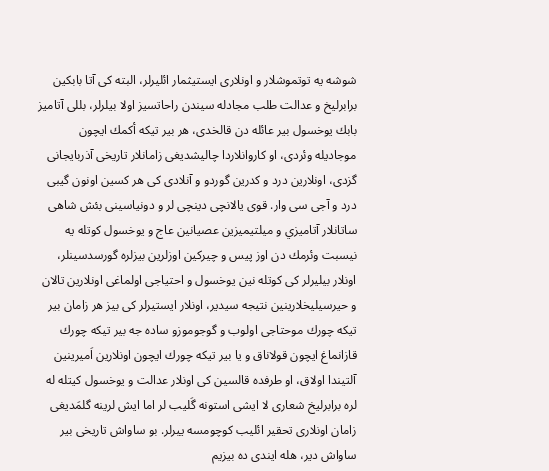شوشه يه توتموشلار و اونلارى ايستيثمار ائليرلر، البته كى آتا بابكين برابرليخ و عدالت طلب مجادله سيندن راحاتسيز اولا بيلرلر، بللى آتاميز بابك يوخسول بير عائله دن قالخدى، هر بير تيكه أكمك ايچون موجاديله وئردى، او كاروانلاردا چاليشديغى زامانلار تاريخى آذربايجانى گزدى، اونلارين درد و كدرين گوردو و آنلادى كى هر كسين اونون گيبى درد و آجى سى وار. قوى يالانچى دينچى لر و دونياسينى بئش شاهى ساتانلار آتاميزي و ميلتيميزين عصيانين عاج و يوخسول كوتله يه نيسبت وئرمك دن اوز پيس و چيركين اوزلرين بيزلره گورسدسينلر، اونلار بيليرلر كى كوتله نين يوخسول و احتياجى اولماغى اونلارين تالان و حيرسيليخلارينين نتيجه سيدير، اونلار ايستيرلر كى بيز هر زامان بير تيكه چورك موحتاجى اولوب و گوجوموزو ساده جه بير تيكه چورك قازانماغ ايچون قولاناق و يا بير تيكه چورك ايچون اونلارين اَميرينين آلتيندا اولاق، او طرفده قالسين كى اونلار عدالت و يوخسول كيتله له لره برابرليخ شعارى لا ايشى استونه گَليب لر اما ايش لرينه گلمَديغى زامان اونلارى تحقير ائليب كوچومسه ييرلر. بو ساواش تاريخى بير ساواش دير، هله ايندى ده بيزيم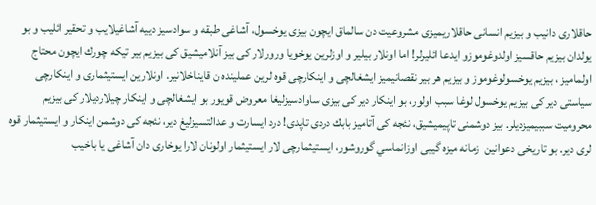حاقلارى دانيب و بيزيم انسانى حاقلاريميزى مشروعيت دن سالماق ايچون بيزى يوخسول، آشاغى طبقه و سوادسيز دييه آشاغيلايب و تحقير ائليب و بو يولدان بيزيم حاقسيز اولدوغوموزو ايدعا ائليرلر! اما اونلار بيلير و اوزلرين يوخويا ورورلار كى بيز آنلاميشيق كى بيزيم بير تيكه چورك ايچون محتاج اولماميز ، بيزيم يوخسولوغوموز و بيزيم هر بير نقصانيميز ايشغالچى و اينكارچى قوه لرين عملينده ن قايناخلانير. اونلارين ايستيثمارى و اينكارچى سياستى دير كى بيزيم يوخسول لوغا سبب اولور، بو اينكار دير كى بيزى ساوادسيزليغا معروض قويور بو ايشغالچى و اينكار چيلارديلار كى بيزيم محروميت سببيميزديلر. بيز دوشمنى تاپيميشيق، نئجه كى آتاميز بابك دردى تاپدى! درد ايسارت و عدالتسيزليغ دير، نئجه كى دوشمن اينكار و ايستيثمار قوه لرى دير. بو تاريخى دعوانين  زمانه ميزه گيبى اوزانماسي گوروشور، ايستيثمارچى لار ايستيثمار اولونان لارا يوخارى دان آشاغى يا باخيب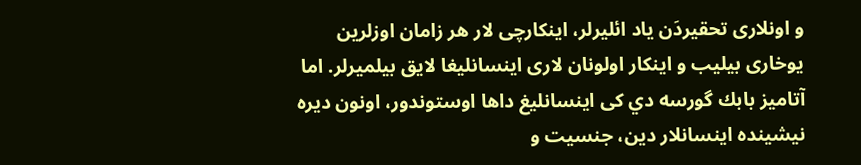و اونلارى تحقيردَن ياد ائليرلر، اينكارچى لار هر زامان اوزلرين يوخارى بيليب و اينكار اولونان لارى اينسانليغا لايق بيلميرلر. اما آتاميز بابك گورسه دي كى اينسانليغ داها اوستوندور، اونون ديره نيشينده اينسانلار دين، جنسيت و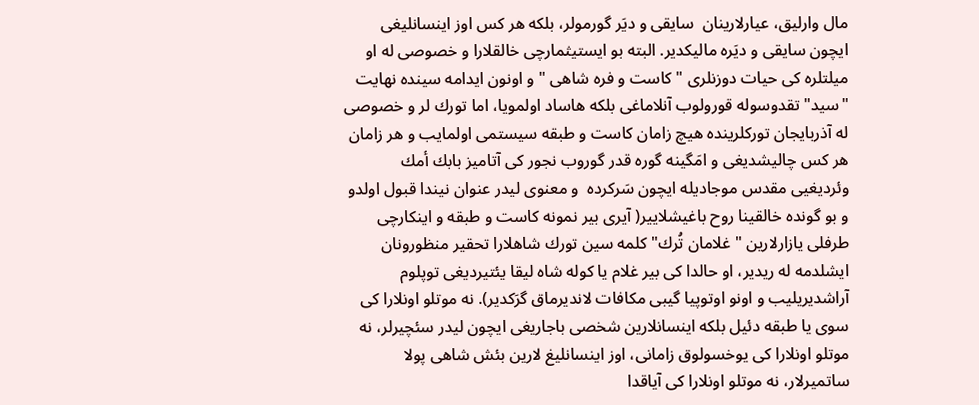مال وارليق، عيارلارينان  سايقى و ديَر گورمولر، بلكه هر كس اوز اينسانليغى ايچون سايقى و ديَره ماليكدير. البته بو ايستيثمارچى خالقلارا و خصوصى له او ميلتلره كى حيات دوزنلرى " كاست و فره شاهى " و اونون ايدامه سينده نهايت "سيد" تقدوسوله قورولوب آنلاماغى بلكه هاساد اولمويا، اما تورك لر و خصوصى له آذربايجان توركلرينده هيچ زامان كاست و طبقه سيستمى اولمايب و هر زامان هر كس چاليشديغى و امَگينه گوره قدر گوروب نجور كى آتاميز بابك أمك وئرديغيى مقدس موجاديله ايچون سَركرده  و معنوى ليدر عنوان نيندا قبول اولدو  و بو گونده خالقينا روح باغيشلايير( آيرى بير نمونه كاست و طبقه و اينكارچى طرفلى يازارلارين " غلامان تُرك" كلمه سين تورك شاهلارا تحقير منظورونان ايشلدمه له ريدير، او حالدا كى بير غلام يا كوله شاه ليقا يئتيرديغى توپلوم  آراشديريليب و اونو اوتوپيا گيبى مكافات لانديرماق گرَكدير). نه موتلو اونلارا كى سوى يا طبقه دئيل بلكه اينسانلارين شخصى باجاريغى ايچون ليدر سئچيرلر، نه موتلو اونلارا كى يوخسولوق زامانى، اوز اينسانليغ لارين بئش شاهى پولا ساتميرلار، نه موتلو اونلارا كى آياقدا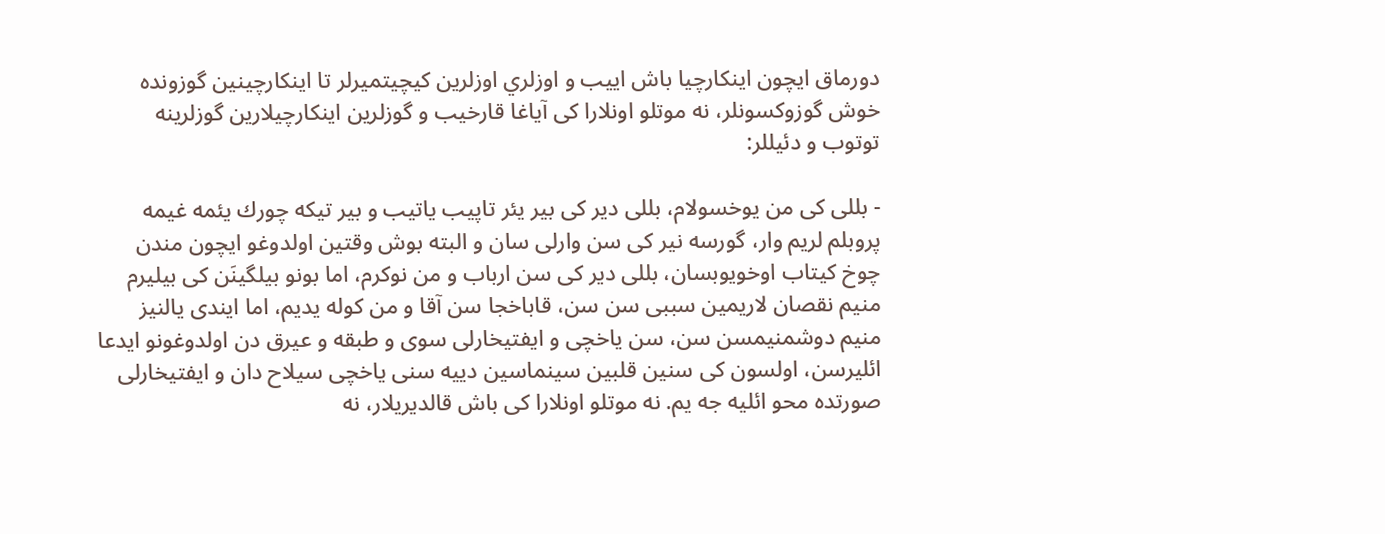دورماق ايچون اينكارچيا باش اييب و اوزلري اوزلرين كيچيتميرلر تا اينكارچينين گوزونده خوش گوزوكسونلر، نه موتلو اونلارا كى آياغا قارخيب و گوزلرين اينكارچيلارين گوزلرينه توتوب و دئيللر:

- بللى كى من يوخسولام، بللى دير كى بير يئر تاپيب ياتيب و بير تيكه چورك يئمه غيمه پروبلم لريم وار، گورسه نير كى سن وارلى سان و البته بوش وقتين اولدوغو ايچون مندن چوخ كيتاب اوخويوبسان، بللى دير كى سن ارباب و من نوكرم، اما بونو بيلگينَن كى بيليرم منيم نقصان لاريمين سببى سن سن، قاباخجا سن آقا و من كوله يديم، اما ايندى يالنيز منيم دوشمنيمسن سن، سن ياخچى و ايفتيخارلى سوى و طبقه و عيرق دن اولدوغونو ايدعا ائليرسن، اولسون كى سنين قلبين سينماسين دييه سنى ياخچى سيلاح دان و ايفتيخارلى صورتده محو ائليه جه يم. نه موتلو اونلارا كى باش قالديريلار، نه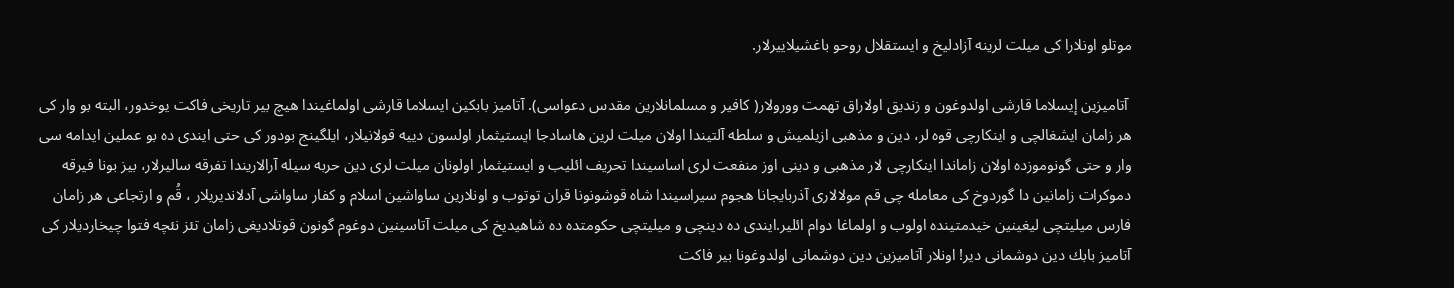موتلو اونلارا كى ميلت لرينه آزادليخ و ايستقلال روحو باغشيلاييرلار.

 آتاميزين إيسلاما قارشى اولدوغون و زنديق اولاراق تهمت وورولار( كافير و مسلمانلارين مقدس دعواسى). آتاميز بابكين ايسلاما قارشى اولماغيندا هيچ بير تاريخى فاكت يوخدور، البته بو وار كى هر زامان ايشغالچى و اينكارچى قوه لر، دين و مذهبى ازيلميش و سلطه آلتيندا اولان ميلت لرين هاسادجا ايستيثمار اولسون دييه قولانيلار، ايلگينج بودور كى حتى ايندى ده بو عملين ايدامه سى وار و حتى گونوموزده اولان زاماندا اينكارچى لار مذهبى و دينى اوز منفعت لرى اساسيندا تحريف ائليب و ايستيثمار اولونان ميلت لرى دين حربه سيله آرالاريندا تفرقه ساليرلار، بيز بونا فيرقه دموكرات زامانين دا گوردوخ كى معامله چى قم مولالارى آذربايجانا هجوم سيراسيندا شاه قوشونونا قران توتوب و اونلارين ساواشين اسلام و كفار ساواشى آدلانديريلار ، قُم و ارتجاعى هر زامان فارس ميليتچى ليغينين خيدمتينده اولوب و اولماغا دوام ائلير.ايندى ده دينچى و ميليتچى حكومتده ده شاهيديخ كى ميلت آتاسينين دوغوم گونون قوتلاديغى زامان تئز نئچه فتوا چيخارديلار كى آتاميز بابك دين دوشمانى دير! اونلار آتاميزين دين دوشمانى اولدوغونا بير فاكت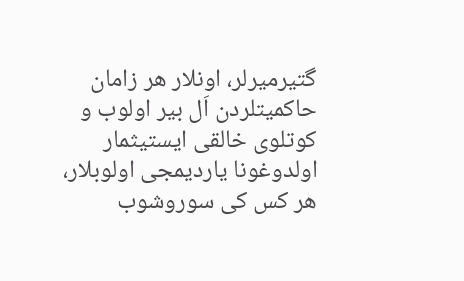گتيرميرلر، اونلار هر زامان حاكميتلردن اَل بير اولوب و كوتلوى خالقى ايستيثمار اولدوغونا يارديمجى اولوبلار، هر كس كى سوروشوب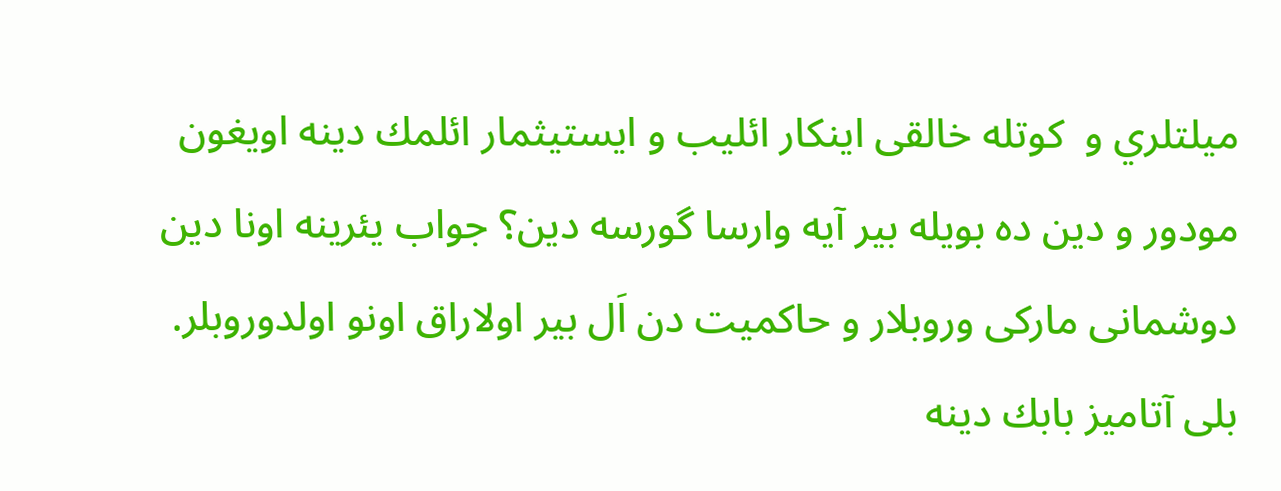ميلتلري و  كوتله خالقى اينكار ائليب و ايستيثمار ائلمك دينه اويغون مودور و دين ده بويله بير آيه وارسا گورسه دين؟ جواب يئرينه اونا دين دوشمانى ماركى وروبلار و حاكميت دن اَل بير اولاراق اونو اولدوروبلر. بلى آتاميز بابك دينه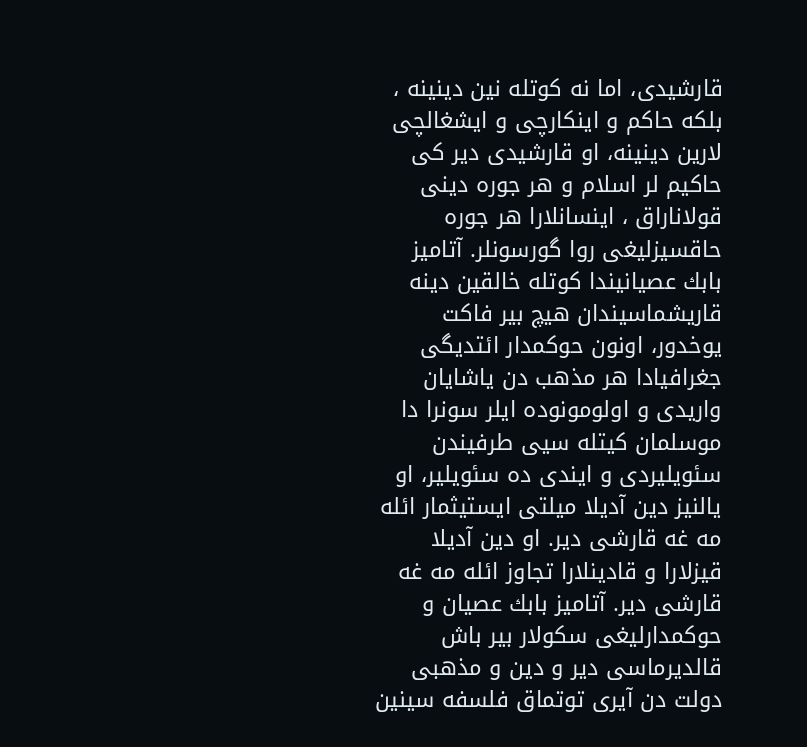قارشيدى، اما نه كوتله نين دينينه ، بلكه حاكم و اينكارچى و ايشغالچى لارين دينينه، او قارشيدى دير كى حاكيم لر اسلام و هر جوره دينى قولاناراق ، اينسانلارا هر جوره حاقسيزليغى روا گورسونلر. آتاميز بابك عصيانيندا كوتله خالقين دينه قاريشماسيندان هيچ بير فاكت يوخدور، اونون حوكمدار ائتديگى جغرافيادا هر مذهب دن ياشايان واريدى و اولومونوده ايلر سونرا دا موسلمان كيتله سيى طرفيندن سئويليردى و ايندى ده سئويلير، او يالنيز دين آديلا ميلتى ايستيثمار ائله مه غه قارشى دير. او دين آديلا قيزلارا و قادينلارا تجاوز ائله مه غه قارشى دير. آتاميز بابك عصيان و حوكمدارليغى سكولار بير باش قالديرماسى دير و دين و مذهبى دولت دن آيرى توتماق فلسفه سينين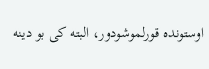اوستونده قورلموشودور، البته كى بو دينه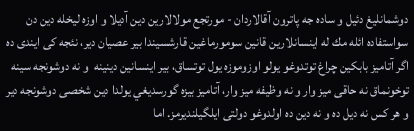دوشمانليغ دئيل و ساده جه پاترون آقالاردان - مورتجع مولالارين دين آديلا و اوزه ليخله دين دن سواستفاده ائله مك له اينسانلارين قانين سومورماغين قارشسيندا بير عصيان دير، نئجه كى ايندى ده اگر آتاميز بابكين چراغ توتدوغو يولو اوزوموزه يول توتساق، بير اينسانين دينينه  و نه دوشونجه سينه توخونماق نه حاقى ميز وار و نه وظيفه ميز وار، آتاميز بيزه گورسديغي يولدا دين شخصى دوشونجه دير و هر كس نه ديل ده و نه دين ده اولدوغو دولتى ايلگيلنديرمز. اما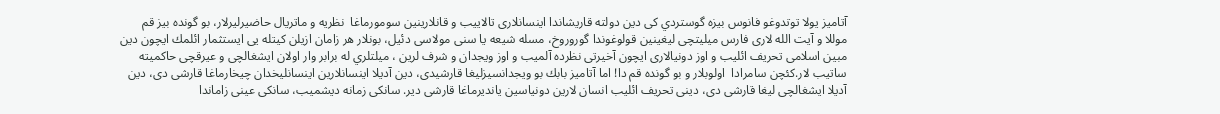آتاميز يولا توتدوغو فانوس بيزه گوستردي كى دين دولته قاريشاندا اينسانلارى تالاييب و قانلارينين سومورماغا  نظريه و ماتريال حاضيرليرلار، بو گونده بيز قم موللا و آيت الله لارى فارس ميليتچى ليغينين قولوغوندا گوروروخ، مسله شيعه يا سنى مولاسى دئيل، بونلار هر زامان ازيلن كيتله يى ايستثمار ائلمك ايچون دين مبين اسلامى تحريف ائليب و اوز دونيالارى ايچون آخيرتى نظرده آلميب و اوز ويجدان و شرف لرين ، ميلتلري له برابر وار اولان ايشغالچى و عيرقچى حاكميته ساتيب لار.كئچن سامرادا  اولوبلار و بو گونده قم دا! اما آتاميز بابك بو ويجدانسيزليغا قارشيدى، دين آديلا اينسانلارين اينسانليخدان چيخارماغا قارشى دى، دين آديلا ايشغالچى ليغا قارشى دى، دينى تحريف ائليب انسان لارين دونياسين يانديرماغا قارشى دير. سانكى زمانه ديشميب، سانكى عينى زاماندا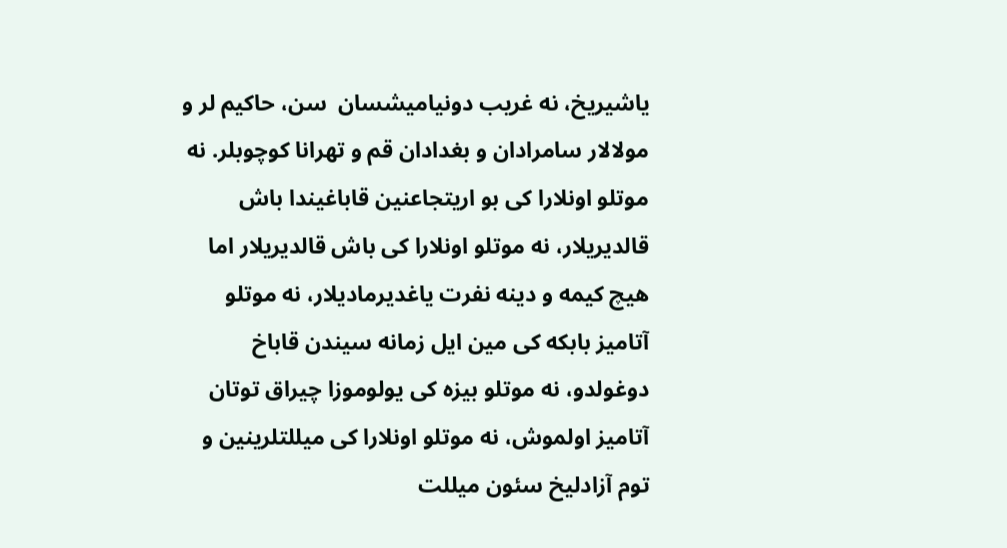ياشيريخ، نه غريب دونياميشسان  سن، حاكيم لر و مولالار سامرادان و بغدادان قم و تهرانا كوچوبلر. نه موتلو اونلارا كى بو اريتجاعنين قاباغيندا باش قالديريلار، نه موتلو اونلارا كى باش قالديريلار اما هيچ كيمه و دينه نفرت ياغديرماديلار، نه موتلو آتاميز بابكه كى مين ايل زمانه سيندن قاباخ دوغولدو، نه موتلو بيزه كى يولوموزا چيراق توتان آتاميز اولموش، نه موتلو اونلارا كى ميللتلرينين و توم آزادليخ سئون ميللت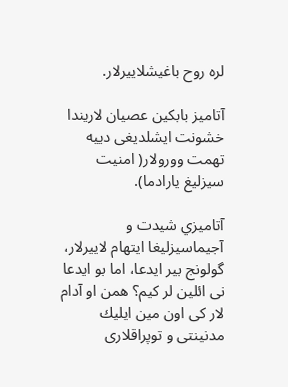لره روح باغيشلاييرلار.

آتاميز بابكين عصيان لاريندا خشونت ايشلديغى دييه تهمت وورولار( امنيت سيزليغ يارادما).

آتاميزي شيدت و آجيماسيزليغا ايتهام لاييرلار، گولونج بير ايدعا، اما بو ايدعا نى ائلين لر كيم؟ همن او آدام لار كى اون مين ايليك مدنينتى و توپراقلارى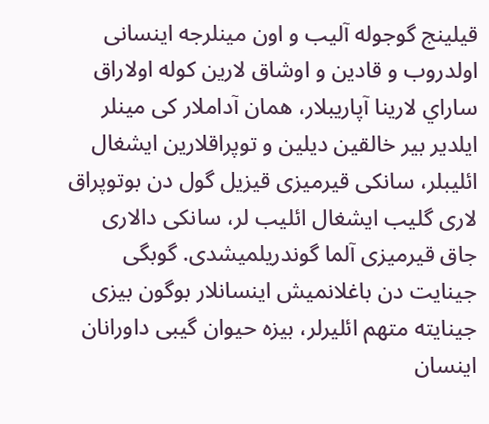قيلينج گوجوله آليب و اون مينلرجه اينسانى اولدروب و قادين و اوشاق لارين كوله اولاراق ساراي لارينا آپاريبلار، همان آداملار كى مينلر ايلدير بير خالقين ديلين و توپراقلارين ايشغال ائليبلر، سانكى قيرميزى قيزيل گول دن بوتوپراق لارى گليب ايشغال ائليب لر، سانكى دالارى جاق قيرميزى آلما گوندريلميشدى. گوبگى جينايت دن باغلانميش اينسانلار بوگون بيزى جينايته متهم ائليرلر، بيزه حيوان گيبى داورانان اينسان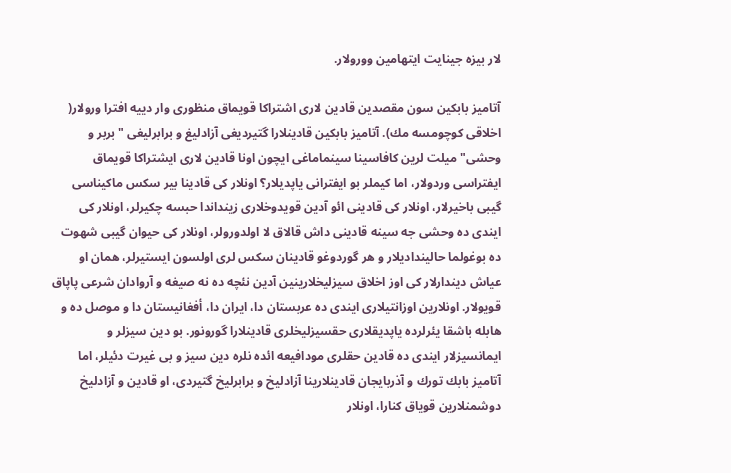لار بيزه جينايت ايتهامين وورولار.

آتاميز بابكين سون مقصدين قادين لارى اشتراكا قويماق منظورى وار دييه افترا ورولار( اخلاقى كوچومسه مك). آتاميز بابكين قادينلارا گتيرديغى آزادليغ و برابرليغى "بربر و وحشى" ميلت لرين كافاسينا سينماماغى ايچون اونا قادين لارى ايشتراكا قويماق ايفتراسى وردولار، اما كيملر بو ايفترانى ياپديلار؟ اونلار كى قادينا بير سكس ماكيناسى گيبى باخيرلار، اونلار كى قادينى ائو آدين قويدوخلارى زينداندا حبسه چكيرلر، اونلار كى ايندى ده وحشى جه سينه قادينى داش قالاق لا اولدورولر، اونلار كى حيوان گيبى شهوت ده بوغولما حالينداديلار و هر گوردوغو قادينان سكس لرى اولسون ايستيرلر، همان او عياش ديندارلار كى اوز اخلاق سيزليخلارينين آدين نئچه ده نه صيغه و آروادان شرعى پاپاق قويولار. اونلارين اوزانتيلارى ايندى ده عربستان دا، ايران دا، أفغانيستان دا و موصل ده و هابله باشقا يئرلرده ياپديقلارى حقسيزليخلرى قادينلارا گورونور. بو دين سيزلر و ايمانسيزلار ايندى ده قادين حقلرى مودافيعه ائده نلره دين سيز و بى غيرت دئيلر، اما آتاميز بابك تورك و آذربايجان قادينلارينا آزادليخ و برابرليخ گتيردى، او قادين و آزادليخ دوشمنلارين قوياق كنارا، اونلار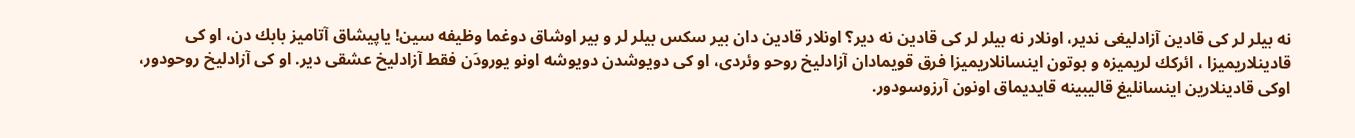نه بيلر لر كى قادين آزادليغى ندير، اونلار نه بيلر لر كى قادين نه دير؟ اونلار قادين دان بير سكس بيلر لر و بير اوشاق دوغما وظيفه سين! ياپيشاق آتاميز بابك دن، او كى قادينلاريميزا ، ائركك لريميزه و بوتون اينسانلاريميزا فرق قويمادان آزادليخ روحو وئردى، او كى دويوشدن دويوشه اونو يورودَن فقط آزادليخ عشقى دير. او كى آزادليخ روحودور، اوكى قادينلارين اينسانليغ قاليبينه قايديماق اونون آرزوسودور.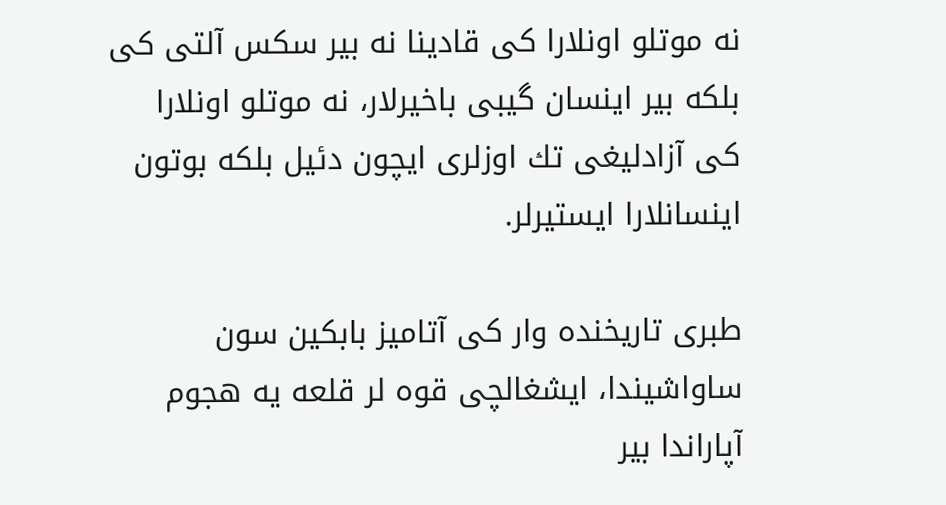نه موتلو اونلارا كى قادينا نه بير سكس آلتى كى بلكه بير اينسان گيبى باخيرلار، نه موتلو اونلارا كى آزادليغى تك اوزلرى ايچون دئيل بلكه بوتون اينسانلارا ايستيرلر.

طبرى تاريخنده وار كى آتاميز بابكين سون ساواشيندا، ايشغالچى قوه لر قلعه يه هجوم آپاراندا بير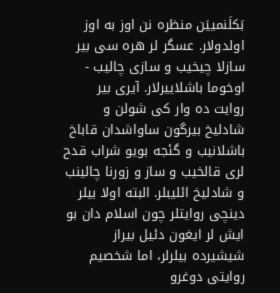بَكلَنمييَن منظره نن اوز به اوز اولدولار. عسگر لر هره سى بير سازلا چيخيب و سازى چاليب - اوخوما باشلاييرلار. آيرى بير روايت ده وار كى شولن و شادليخ بيرگون ساواشدان قاباخ باشلانيب و گئجه بويو شراب قدح لرى قالخيب و ساز و زورنا چالينب و شادليخ ائليبلر. البته اولا بيلر دينچى روايتلر چون اسلام دان بو ايش لر ايغون دئيل بيراز شيشيرده بيلرلر، اما شخصيم روايتى دوغرو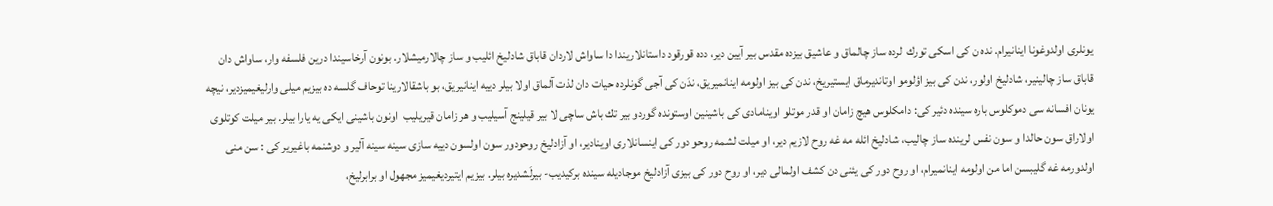يونلرى اولدوغونا اينانيرام. نده ن كى اسكى تورك  لرده ساز چالماق و عاشيق بيزده مقدس بير آيين دير، دده قورقود داستانلاريندا دا ساواش لاردان قاباق شادليخ ائليب و ساز چالارميشلار. بونون آرخاسيندا درين فلسفه وار، ساواش دان قاباق ساز چالينير، شادليخ اولور، ندن كى بيز اؤلومو اوتانديرماق ايستيريخ، ندن كى بيز اولومه اينانميريق، ندَن كى آجى گونلرده حيات دان لذت آلماق اولا بيلر دييه اينانيريق، بو باشقالارينا توحاف گلسه ده بيزيم ميلى وارليغيميزدير، نيچه يونان افسانه سى دموكلوس باره سينده دئير كى: دامكلوس هيچ زامان او قدر موتلو اوينامادى كى باشينين اوستونده گوردو بير تك باش ساچى لا بير قيلينج آسيليب و هر زامان قيريليب  اونون باشينى ايكى يه يارا بيلر. بير ميلت كوتلوى اولاراق سون حالدا و سون نفس لرينده ساز چاليب، شادليخ ائله مه غه روح لازيم دير، او ميلت لشمه روحو دور كى اينسانلارى اوينادير، او آزادليخ روحودور سون اولسون دييه سازى سينه سينه آلير و دوشنمه باغيرير كى : سن منى اولدورمه غه گليبسن اما من اولومه اينانميرام، او روح دور كى يئنى دن كشف اولمالى دير، او روح دور كى بيزى آزادليخ موجاديله سينده بركيديب- بيرلَشديره بيلر. بيزيم ايتيرديغيميز مجهول او برابرليخ،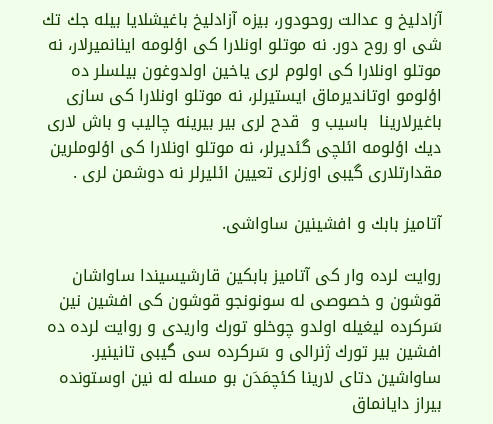آزادليخ و عدالت روحودور، بيزه آزادليخ باغيشلايا بيله جك تك شى او روح دور. نه موتلو اونلارا كى اؤلومه اينانميرلار، نه موتلو اونلارا كى اولوم لرى ياخين اولدوغون بيلسلر ده اؤلومو اوتانديرماق ايستيرلر، نه موتلو اونلارا كى سازى باغيرلارينا  باسيب و  قدح لرى بير بيرينه چاليب و باش لارى ديك اؤلومه ائلچى گئديرلر، نه موتلو اونلارا كى اؤلوملرين مقدارتلارى گيبى اوزلرى تعيين ائليرلر نه دوشمن لرى .

آتاميز بابك و افشينين ساواشى.

روايت لرده وار كى آتاميز بابكين قارشيسيندا ساواشان قوشون و خصوصى له سونونجو قوشون كى افشين نين سَركرده ليغيله اولدو چوخلو تورك واريدى و روايت لرده ده افشين بير تورك ژنرالى و سَركرده سى گيبى تانينير. ساواشين دتاى لارينا كئچمَدَن بو مسله له نين اوستونده بيراز دايانماق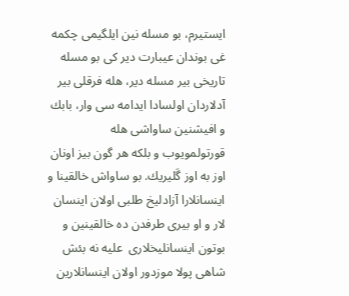ايستيرم، بو مسله نين ايلگيمى چكمه غى بوندان عيبارت دير كى بو مسله تاريخى بير مسله دير، هله فرقلى بير آدلاردان اولسادا ايدامه سى وار، بابك و افيشنين ساواشى هله قورتولمويوب و بلكه هر گون بيز اونان اوز به اوز گَليريك. بو ساواش خالقينا و اينسانلارا آزادليخ طلبى اولان اينسان لار و او بيرى طرفدن ده خالقينين و بوتون اينسانليخلارى  عليه نه بئش شاهى پولا موزدور اولان اينسانلارين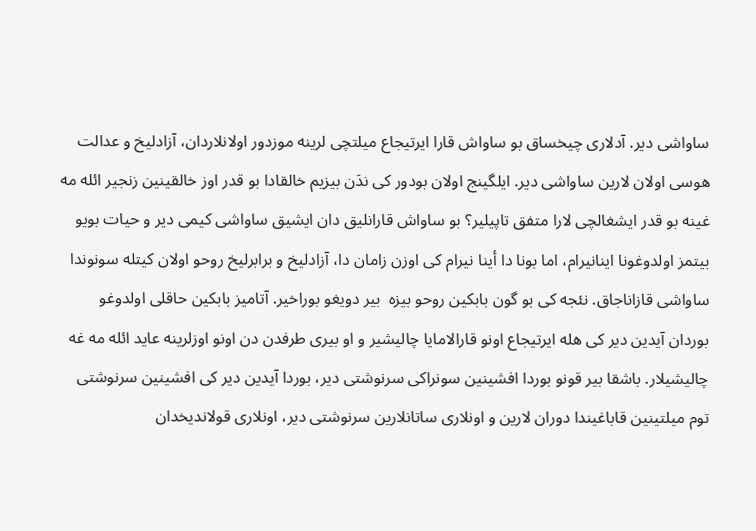ساواشى دير. آدلارى چيخساق بو ساواش قارا ايرتيجاع ميلتچى لرينه موزدور اولانلاردان، آزادليخ و عدالت هوسى اولان لارين ساواشى دير. ايلگينج اولان بودور كى ندَن بيزيم خالقادا بو قدر اوز خالقينين زنجير ائله مه غينه بو قدر ايشغالچى لارا متفق تاپيلير؟ بو ساواش قارانليق دان ايشيق ساواشى كيمى دير و حيات بويو بيتمز اولدوغونا اينانيرام، اما بونا دا أينا نيرام كى اوزن زامان دا، آزادليخ و برابرليخ روحو اولان كيتله سونوندا ساواشى قازاناجاق. نئجه كى بو گون بابكين روحو بيزه  بير دويغو بوراخير. آتاميز بابكين حاقلى اولدوغو بوردان آيدين دير كى هله ايرتيجاع اونو قارالامايا چاليشير و او بيرى طرفدن دن اونو اوزلرينه عايد ائله مه غه چاليشيلار. باشقا بير قونو بوردا افشينين سونراكى سرنوشتى دير، بوردا آيدين دير كى افشينين سرنوشتى توم ميلتينين قاباغيندا دوران لارين و اونلارى ساتانلارين سرنوشتى دير، اونلارى قولانديخدان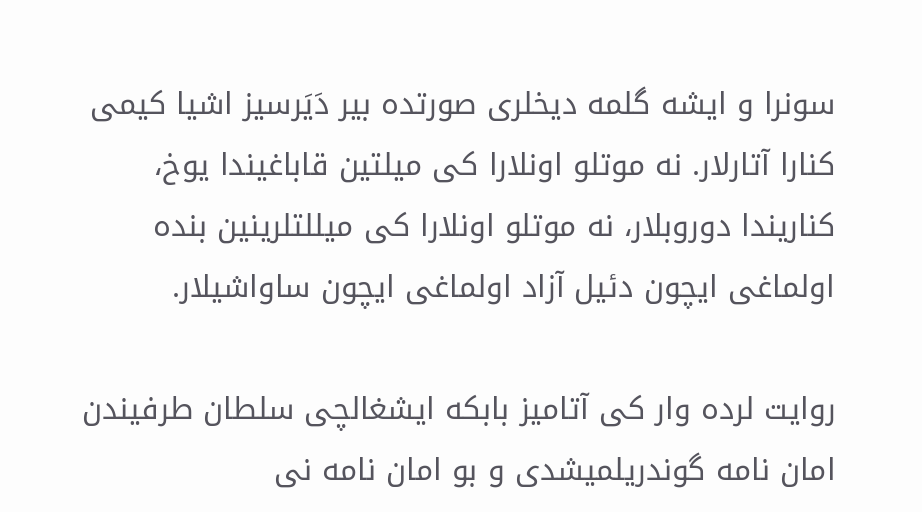سونرا و ايشه گلمه ديخلرى صورتده بير دَيَرسيز اشيا كيمى كنارا آتارلار. نه موتلو اونلارا كى ميلتين قاباغيندا يوخ، كناريندا دوروبلار، نه موتلو اونلارا كى ميللتلرينين بنده اولماغى ايچون دئيل آزاد اولماغى ايچون ساواشيلار.

روايت لرده وار كى آتاميز بابكه ايشغالچى سلطان طرفيندن امان نامه گوندريلميشدى و بو امان نامه نى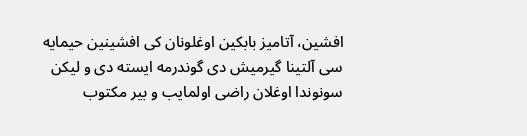افشين، آتاميز بابكين اوغلونان كى افشينين حيمايه سى آلتينا گيرميش دى گوندرمه ايسته دى و ليكن سونوندا اوغلان راضى اولمايب و بير مكتوب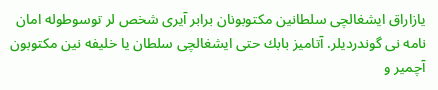يازاراق ايشغالچى سلطانين مكتوبونان برابر آيرى شخص لر توسوطوله امان نامه نى گوندرديلر. آتاميز بابك حتى ايشغالچى سلطان يا خليفه نين مكتوبون آچمير و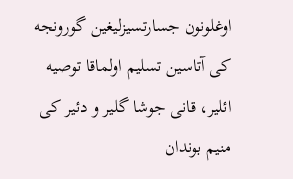اوغلونون جسارتسيزليغين گورونجه كى آتاسين تسليم اولماقا توصيه ائلير، قانى جوشا گلير و دئير كى منيم بوندان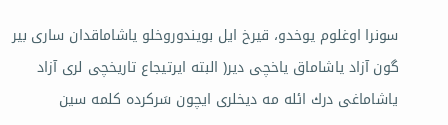سونرا اوغلوم يوخدو، قيرخ ايل بويندوروخلو ياشاماقدان سارى بير گون آزاد ياشاماق ياخچى دير( البته ايرتيجاع تاريخچى لرى آزاد ياشاماغى درك ائله مه ديخلرى ايچون سَركرده كلمه سين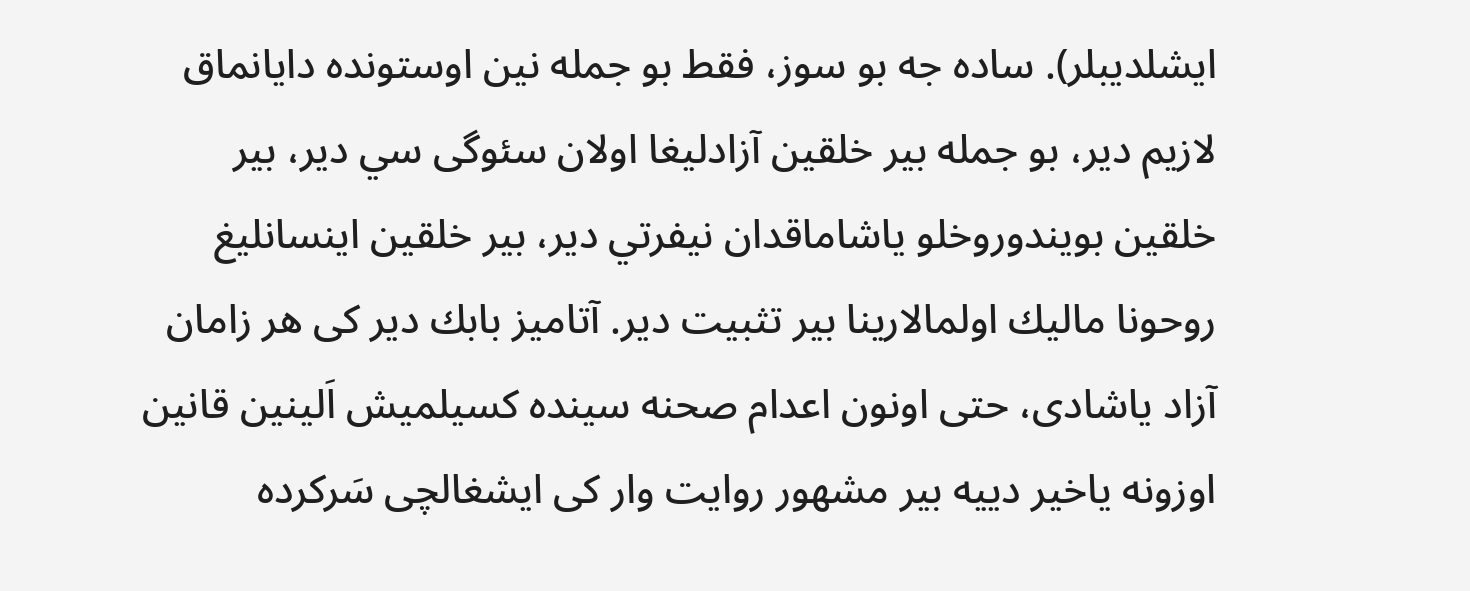ايشلديبلر). ساده جه بو سوز، فقط بو جمله نين اوستونده دايانماق لازيم دير، بو جمله بير خلقين آزادليغا اولان سئوگى سي دير، بير خلقين بويندوروخلو ياشاماقدان نيفرتي دير، بير خلقين اينسانليغ روحونا ماليك اولمالارينا بير تثبيت دير. آتاميز بابك دير كى هر زامان آزاد ياشادى، حتى اونون اعدام صحنه سينده كسيلميش اَلينين قانين اوزونه ياخير دييه بير مشهور روايت وار كى ايشغالچى سَركرده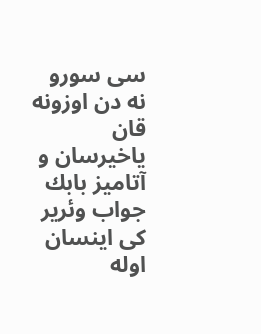سى سورو نه دن اوزونه قان ياخيرسان و آتاميز بابك جواب وئرير كى اينسان اوله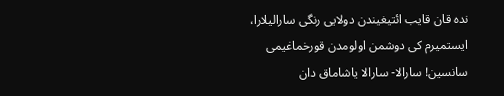نده قان قايب ائتيغيندن دولايى رنگى ساراليلارا، ايستميرم كى دوشمن اولومدن قورخماغيمى سانسين! سارالا- سارالا ياشاماق دان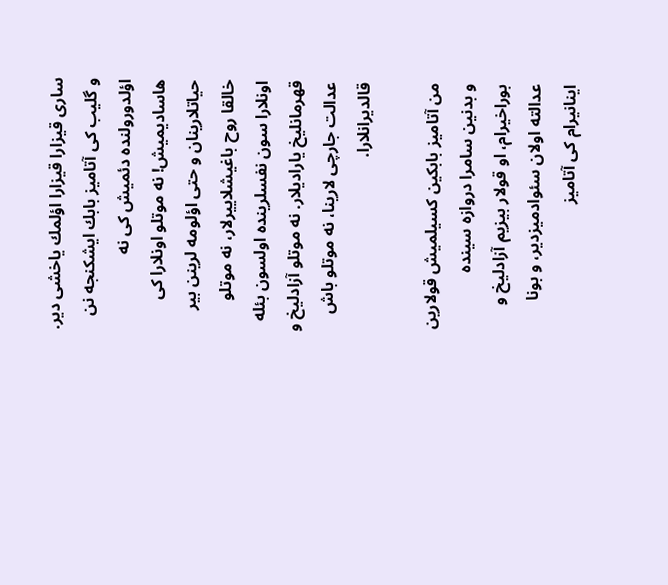سارى قيزارا قيزارا اؤلمك ياخشى دير. و گليب كى آتاميز بابك ايشكنجه نن اؤلدورولنده دئميش كى نه هاساديميش! نه موتلو اونلارا كى حياتلارينان و حتى اؤلومه لرينن بير خالقا روح باغيشلاييرلار، نه موتلو اونلارا سون نفسلرينده اولسون بئله قهرمانليخ ياراديلار. نه موتلو آزادليخ و عدالت جارچى لارينا، نه موتلو باش قالديرانلارا.

من آتاميز بابكين كسيلميش قولارين و بدنين سامرا دروازه سينده بوراخيرام، او قولار بيزيم آزادليخ و عدالته اولان سئوادميزدير، و بونا اينانيرام كى آتاميز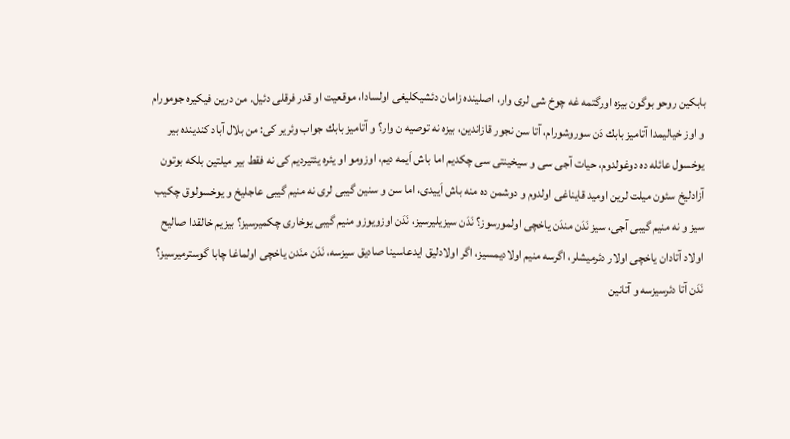بابكين روحو بوگون بيزه اورگتمه غه چوخ شى لرى وار، اصلينده زامان دئشيكليغى اولسادا، موقعيت او قدر فرقلى دئيل. من درين فيكيره جومورام و اوز خياليمدا آتاميز بابك دَن سوروشورام، آتا سن نجور قازاندين، بيزه نه توصيه ن وار؟ و آتاميز بابك جواب وئرير كى: من بلال آباد كندينده بير يوخسول عائله ده دوغولدوم، حيات آجى سى و سيخينتى سى چكديم اما باش اَيمه ديم، اوزومو او يئره يئتيرديم كى نه فقط بير ميلتين بلكه بوتون آزادليخ سئون ميلت لرين اوميد قايناغى اولدوم و دوشمن ده منه باش اَييدى، اما سن و سنين گيبى لرى نه منيم گيبى عاجليخ و يوخسولوق چكيب سيز و نه منيم گيبى آجى، سيز نَدَن مندَن ياخچى اولمورسوز؟ نَدَن سيزيليرسيز، نَدَن اوزويوزو منيم گيبى يوخارى چكميرسيز؟ بيزيم خالقدا صاليح اولاد آتادان ياخچى اولار دئرميشلر، اگرسه منيم اولاديمسيز، اگر اولادليق ايدعاسينا صاديق سيزسه، نَدَن منَدن ياخچى اولماغا چابا گوسترميرسيز؟ نَدَن آتا دئرسيزسه و آتانين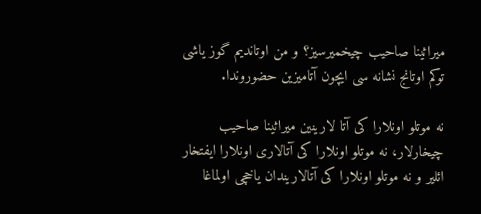ميراثينا صاحيب چيخميرسيز؟ و من اوتانديم گوز ياشى توكم اوتانج نشانه سى ايچون آتاميزين حضوروندا.

نه موتلو اونلارا كى آتا لارينين ميراثينا صاحيب چيخارلار، نه موتلو اونلارا كى آتالارى اونلارا ايفتخار ائلير و نه موتلو اونلارا كى آتالاريندان ياخچى اولماغا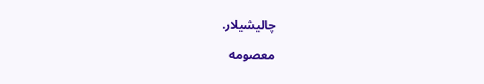چاليشيلار.

معصومه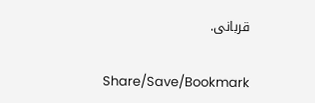قربانى.

Share/Save/Bookmark